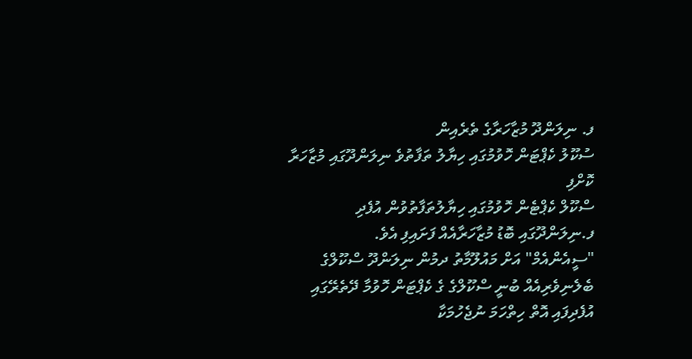ފ. ނިލަންދޫ މުޒާހަރާގެ ތެރެއިން
ސުކޫލު ކެޕްޓަން ހޮވުމުގައި ހިޔާލު ތަފާތުވެ ނިލަންދޫގައި މުޒާހަރާ ކޮށްފި
ސްކޫލް ކެޕްޓެން ހޮވުމުގައި ހިޔާލުތަފާތުވުން އުފެދި ފ.ނިލަންދޫގައި ބޮޑު މުޒާހަރާއެއް ފަށައިފި އެވެ.
"ސީއެންއެމް" އަށް މައުލޫމާތު ދމުން ނިލަންދޫ ސްކޫލްގެ ބެލެނިވެރިއެއް ބުނީ ސްކޫލްގެ ގެ ކެޕްޓަން ހޮވުމާ ދޭތެރޭގައި އުފެދިފައި އޮތް ހިތްހަމަ ނުޖެހުމަކާ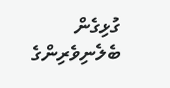ގުޅިގެން ބެލެނިވެރިންގެ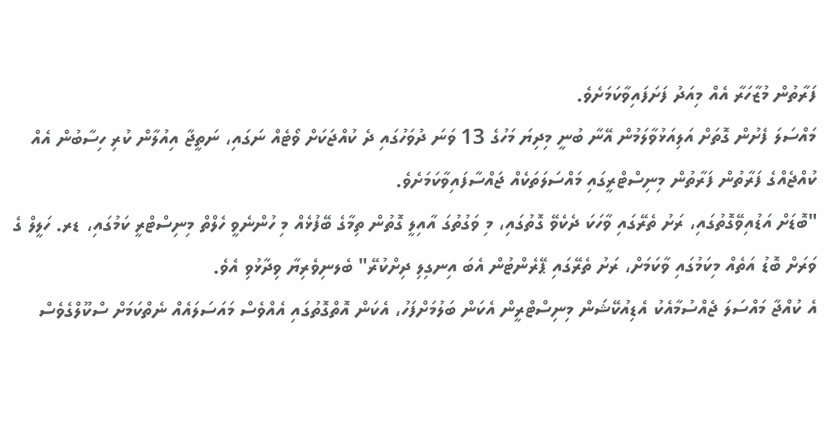ފަރާތުން މުޒާހަރާ އެއް މިއަދު ފަށަފައިވާކަމަށެވެ.
މައްސަލަ ފެށުން ގޮތަށް އަލިއަޅުވާލަމުން އޭނާ ބުނީ މިދިޔަ މަހުގެ 13 ވަނަ ދުވަހުގައި ދެ ކުއްޖަކަށް ވޯޓެއް ނަގައި، ނަތީޖާ އިއުލާން ކުރި ހިސާބުން އެއް ކުއްޖެއްގެ ފަރާތުން ފަރާތުން މިނިސްޓްރީގައި މައްސަލަތަކެއް ޖައްސާފައިވާކަމަށެވެ.
"ބޮޑަށް އަޑުއިވޭގޮތުގައި، ރަށު ތެރޭގައި ވާހަކަ ދެކެވޭ ގޮތުގައި، މި ވަގުތުގަ އާއިލީ ގޮތުން ތިމާގެ ބޭފުޅެއް މި ހުންނެވީ ހެލްތް މިނިސްޓްރީ ކަމުގައި، ޑރ. ހަލީލް ގެ ވަރަށް ބޮޑު އަތެއް މިކަމުގައި ވާކަމަށް، ރަށު ތެރޭގައި ޕޭރެންޓުން އެބަ އިނގިލި ދިށްކުރޭ" ބެލނިވެރިޔާ ވިދާޅުވި އެވެ.
އެ ކުއްޖާ މައްސަލަ ޖެއްސުމާއެކު އެޑިއުކޭޝަން މިނިސްޓްރީން އެކަން ބަލުމަށްފަހު، އެކަން އޮތްގޮތުގައި އެއްވެސް މައަސަލައެއް ނެތްކަމަށް ސްކޫލްގެވެސް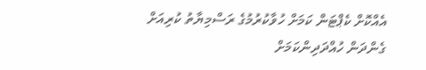އެއްކޮށް ކެޕްޓަން ކަމަށް ހުވާކުރުމުގެ ރަސްމިޔާތު ކުރިއަށް ގެންދަން ހުއްދަދިންކަމަށް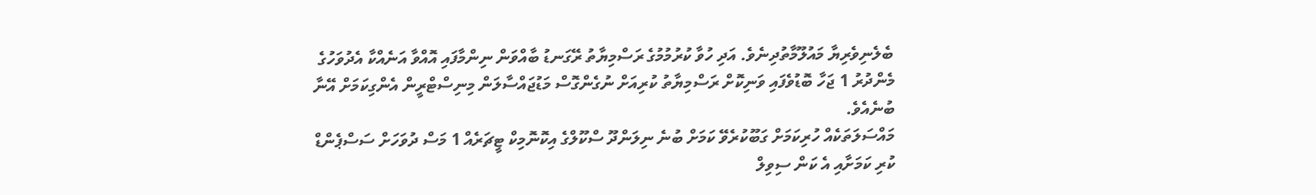ބެލެނިވެރިޔާ މައުލޫމާތުދިނެވެ. އަދި ހުވާ ކުރުމުމުގެ ރަސްމިޔާތު ރޭގަނޑު ބާއްވަން ނިންމާފައި އޮއްވާ އަނެއްކާ އެދުވަހުގެ މެންދުރު 1 ޖަހާ ބޮޑުވެފައި ވަނިކޮށް ރަސްމިޔާތު ކުރިއަށް ނުގެންގޮސް މަޑުޖައްސާލަން މިނިސްޓްރީން އެންގިކަމަށް އޭނާ ބުނެއެވެ.
މައްސަލަތަކެއް ހުރިކަމަށް ގަބޫކުރެވޭ ކަމަށް ބުނެ ނިލަންދޫ ސްކޫލްގެ އިކޮނޮމިކް ޓީޗަރެއް 1 މަސް ދުވަހަށް ސަސްޕެންޑް ކުރި ކަމަށާއި އެ ކަން ސިވިލް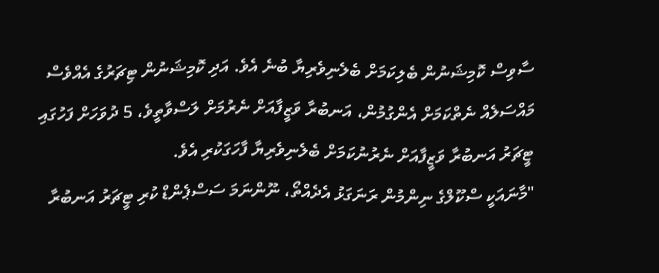ސާވިސް ކޮމިޝަނުން ބެލިކަމަށް ބެލެނިވެރިޔާ ބުނެ އެވެ. އަދި ކޮމިޝަނުން ޓިޗަރުގެ އެއްވެސް މައްސަލެއް ނެތްކަމަށް އެންގުމުން، އަނބުރާ ވަޒީފާއަށް ނެރުމަށް ލަސްވާތީވެ، 5 ދުވަހަށް ފަހުގައި ޓީޗަރު އަނބުރާ ވަޒީފާއަށް ނެރުނުކަމަށް ބެލެނިވެރިޔާ ފާހަގަކުރި އެވެ.
"މާނައަކީ ސްކޫލްގެ ނިންމުން ރަނަގަޅު އެދެއްތޯ، ނޫންނަމަ ސަސްޕެންޑް ކުރި ޓީޗަރު އަނބުރާ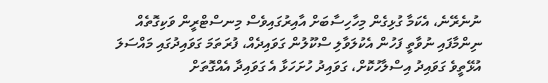ނުނެރޭނެ، އެކަމާ ގުޅިގެން މިހާހިސާބަށް އާއިރުގައިވެސް މިނސްޓްރީން ވަކިގޮތެއް ނިންމާފައި ނުވާތީ ފަހުން އެކުލަވާލި ސްކޫލުން ގަވައިދެއް، ފުރަތަމަ ގަވައިދުގައި މައްސަލަ އުޅޭތީވެ ގަވައިދު އިސްލާހުކޮށް، ގަވައިދު ހުށަހަޅާ އެ ގަވައިދާ އެއްގޮތަށް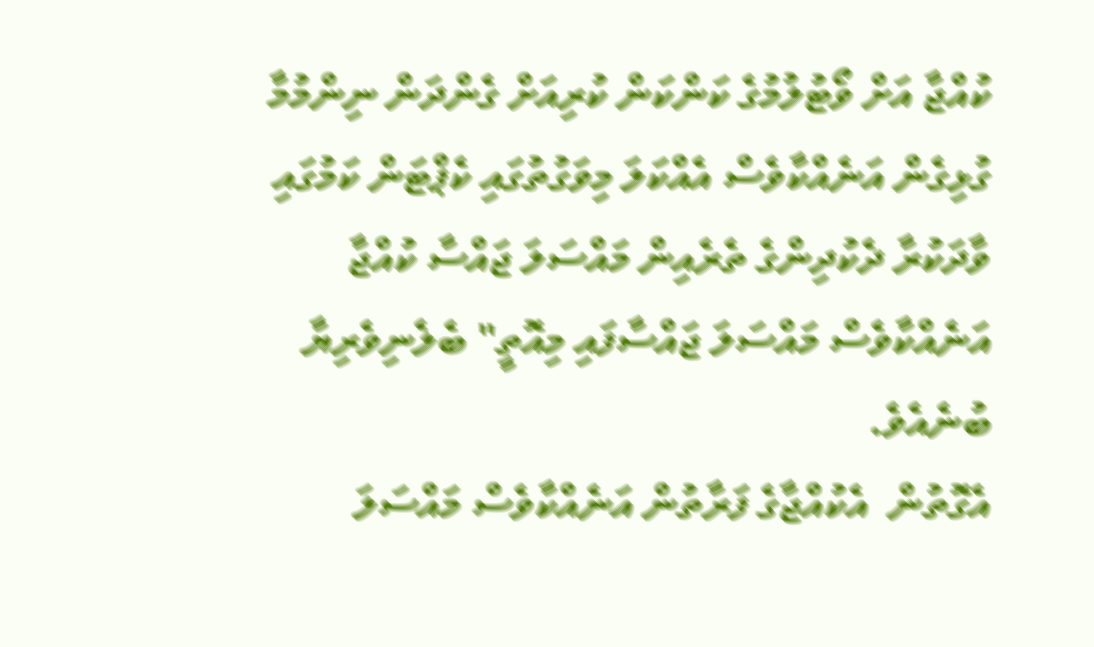ކުއްޖާ އަށް ވޯޓުލުމުގެ ކަންކަން ކުރިއަށް ގެންދަން ނިންމުމާ ގުޅިގެން އަނެއްކާވެސް އެއްކަލަ މިވަގުތުގައި ކެޕްޓަން ކަމުގައި ވާދަކުރާ ދެކުދިންގެ ތެރެއިން މައްސަލަ ޖައްސާ ކުއްޖާ އަނެއްކާވެސް މައްސަލަ ޖައްސާފައި މިއޮތީ" ބެލެނިވެރިޔާ ބުނެއެވެ.
އެގޮތުން  އެކުއްޖާގެ ފަރާތުން އަނެއްކާވެސް މައްސަލަ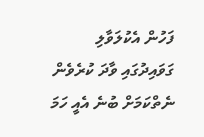ފަހުން އެކުލަވާލި ގަވައިދުގައި ވާދަ ކުރެވެން ނެތްކަމަށް ބުނެ އެއީ ހަމަ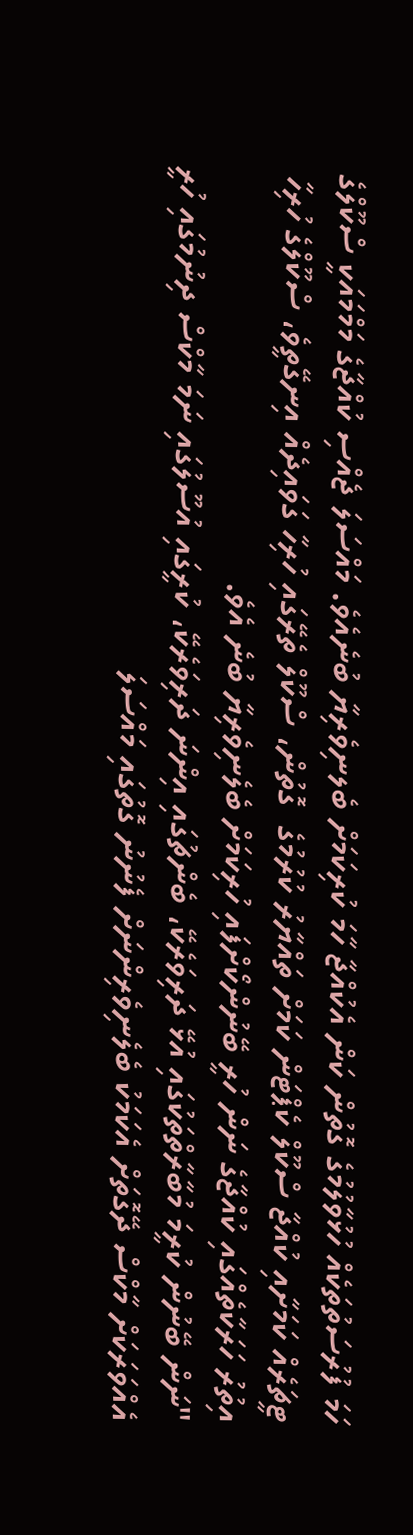ހަމަ ފުރުސަތުތަކެއް ހުޅުވާލުމުގެ ގޮތުން ކަން އެކުއްޖާ ހާމަ ކުރިކަމަށް ބެލނިވެރިޔާ ބުނެއެވެ. މައްސަލަ ޖެއްސި ކުއްޖާގެ މަމްމައަކީ ސްކޫލްގެ ޓީޗަރެއް ކަމަށާއި ކުއްޖާ ސްކޫލް ކެޕްޓަން ކަމަށް ތައްޔާރު ކުރުމުގެ  ގޮތުން، ސްކޫލް ތެރޭގައި ހުރިހާ ގަވައިދެއް އިނގޭތީވެ، ސްކޫލްގެ ހުރިހާ އިތުރު ހަރަކާތެއްގައި ކުއްޖާގެ ނަން ހުރީ ބޭނުންކޯށްފައި ހުރިކަމަށް ބެލެނިވެރިޔާ ބުނެ އެވެ.
"ނަން ބޭނުން ކުރީމަ މުބާރާތްތަކުގައި އުޅޭ ދަރިވަރެކޭ، ބެންޗުގައި އިންނަ ދަރިވަރެކޭ، ކުރީގައި އުސޫލުގައި ނަމަ މާކްސް ދިނުމުގައި ހުރީ އެއްވަރަކަށް މާކްސް ދޭގޮތަށް އެކަމަކު ބެލެނިވެރިންނަށް ފެނުނު ގޮތުގައި މައްސަލަ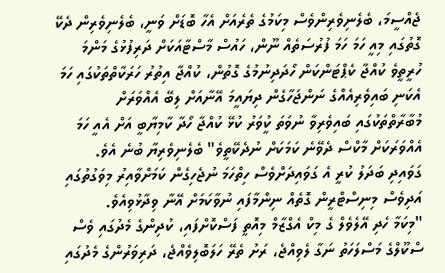ޖެއްސީމަ، ބެލެނިވެރިންވެސް މިކަމުގެ ތެރެއަށް އެހާ ބޮޑަށް ވަނީ، ބެލެނިވެރިން ދެކޭ ގޮތުގައި މިއީ ހަމަ ހަމަ ފުރުސަތެއް ނޫން، ހައުސް މާސްޓާއަކަށް ދަރިފުޅުގެ މަންމަ ހުރީތީވެ ކުއްޖާ ކެޕްޓަންކަން ހޯދަދިނުމުގެ ގޮތުން، ކުއްޖާ އިތުރު ހަރަކާތްތަކުގައި ހަމަ އެކަނި ބައިވެރިއެއްގެ ނަންޖަހާގެން ދިޔައީމަ އޭނާއަށް ލިބޭ އެއްވަރަށް މުބާރާތްތަކުގައި ބައިވެރިވާ ނުވަތަ ކުީވަރު ކުޅޭ ކުއްޖާ ހޯދާ ކާމިޔާބީ އަށް އެއީ ހަމަ އެއްވަރަކަށް މާކްސް ދެވޭނެ ކަމަކަށް ނުދެކޭތީވެ" ބެލެނިވެރިޔާ ބުނެ އެވެ.
ގަވައިދި ބަދަލު ކުރީ އެ ގަވައިދަށްވެސް ހިތްހަމަ ނުޖެހިގެން ކަމަށްވާއިރު މިވަގުތުގައި އަދިވެސް މިނިސްޓްރީން ގޮތެއް ނިންމާފައި ނުވާކަމަށް އޭނާ ވިދާޅުވިއެވެ.
"މިކަމާ ހެދި އޭލެވެލް ގެ މިކް އެގްޒާމް މިއޮތީ ފަސްކޮށްފައި، ކުދިންގެ މެދުގައި ވެސް ސްކޫލްގެ މަސްލަހަތު ނަގާ ލެވިއްޖެ، ރަށު ތެރޭ ހަލަބޮލިވެއްޖެ، ދަރިވަރުންގެ މެދުގައި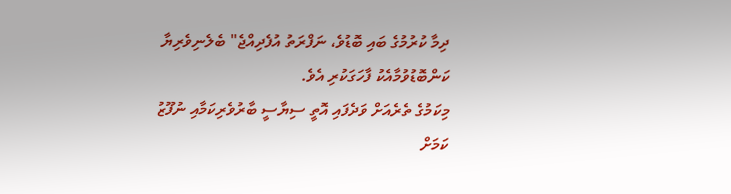ދިމާ ކުރުމުގެ ބައި ބޮޑުވެ، ނަފްރަތު އުފެދިއްޖެ" ބެލެނިވެރިޔާ ކަންބޮޑުވުމާއެކު ފާހަގަކުރި އެވެ.
މިކަމުގެ ތެރެއަށް ވަދެފައި އޮތީ ސިޔާސީ ބާރުވެރިކަމާއި ނުފޫޒު ކަމަށް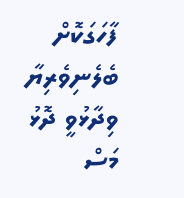ފާހަގަކޮށް ބެލެނިވެރިޔާ ވިދާޅުވީ ދޮޅު މަސް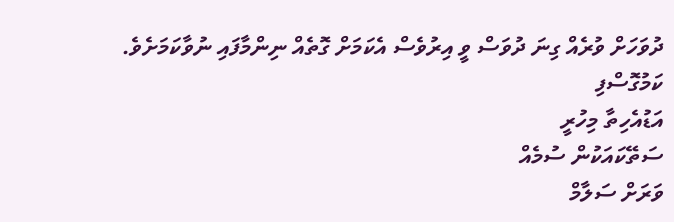ދުވަހަށް ވުރެއް ގިނަ ދުވަސް ވީ އިރުވެސް އެކަމަށް ގޮތެއް ނިންމާފައި ނުވާކަމަށެވެ.
ކަމުގޮސްފި
އަޑުއެހިތާ މިހުރީ
ސަތޭކައަކުން ސުމެއް
ވަރަށް ސަލާމް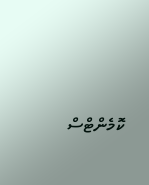ކޮމެންޓްސް